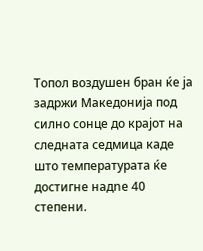Топол воздушен бран ќе ја задржи Македонија под силно сонце до крајот на следната седмица каде што температурата ќе достигне надne 40 степени.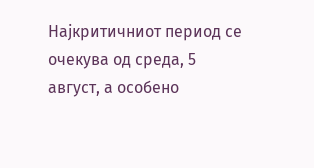Најкритичниот период се очекува од среда, 5 август, а особено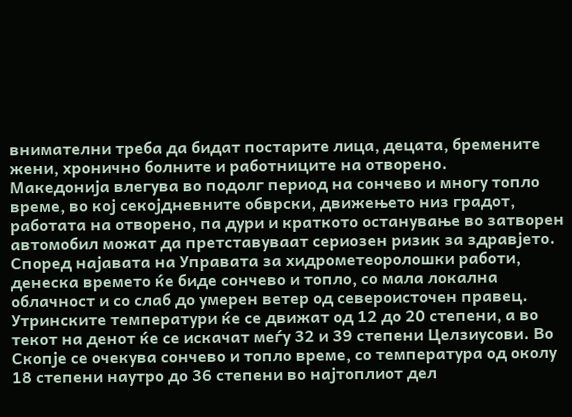внимателни треба да бидат постарите лица, децата, бремените жени, хронично болните и работниците на отворено.
Македонија влегува во подолг период на сончево и многу топло време, во кој секојдневните обврски, движењето низ градот, работата на отворено, па дури и краткото останување во затворен автомобил можат да претставуваат сериозен ризик за здравјето.
Според најавата на Управата за хидрометеоролошки работи, денеска времето ќе биде сончево и топло, со мала локална облачност и со слаб до умерен ветер од североисточен правец.
Утринските температури ќе се движат од 12 до 20 степени, а во текот на денот ќе се искачат меѓу 32 и 39 степени Целзиусови. Во Скопје се очекува сончево и топло време, со температура од околу 18 степени наутро до 36 степени во најтоплиот дел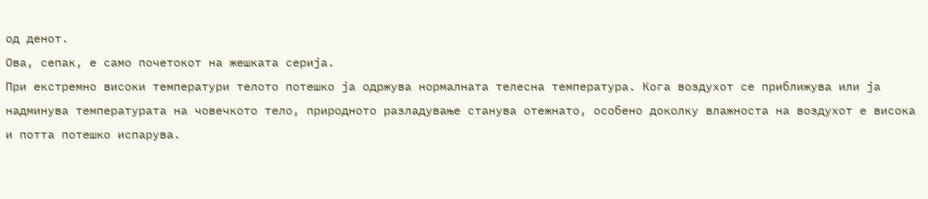од денот.
Ова, сепак, е само почетокот на жешката серија.
При екстремно високи температури телото потешко ја одржува нормалната телесна температура. Кога воздухот се приближува или ја надминува температурата на човечкото тело, природното разладување станува отежнато, особено доколку влажноста на воздухот е висока и потта потешко испарува.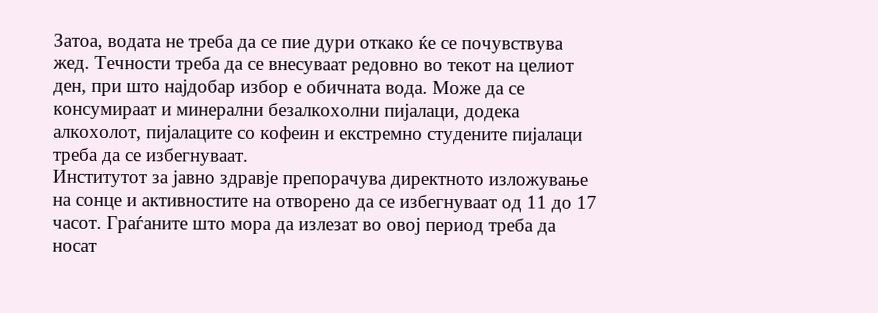Затоа, водата не треба да се пие дури откако ќе се почувствува жед. Течности треба да се внесуваат редовно во текот на целиот ден, при што најдобар избор е обичната вода. Може да се консумираат и минерални безалкохолни пијалаци, додека алкохолот, пијалаците со кофеин и екстремно студените пијалаци треба да се избегнуваат.
Институтот за јавно здравје препорачува директното изложување на сонце и активностите на отворено да се избегнуваат од 11 до 17 часот. Граѓаните што мора да излезат во овој период треба да носат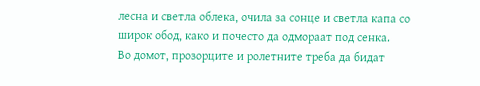лесна и светла облека, очила за сонце и светла капа со широк обод, како и почесто да одмораат под сенка.
Во домот, прозорците и ролетните треба да бидат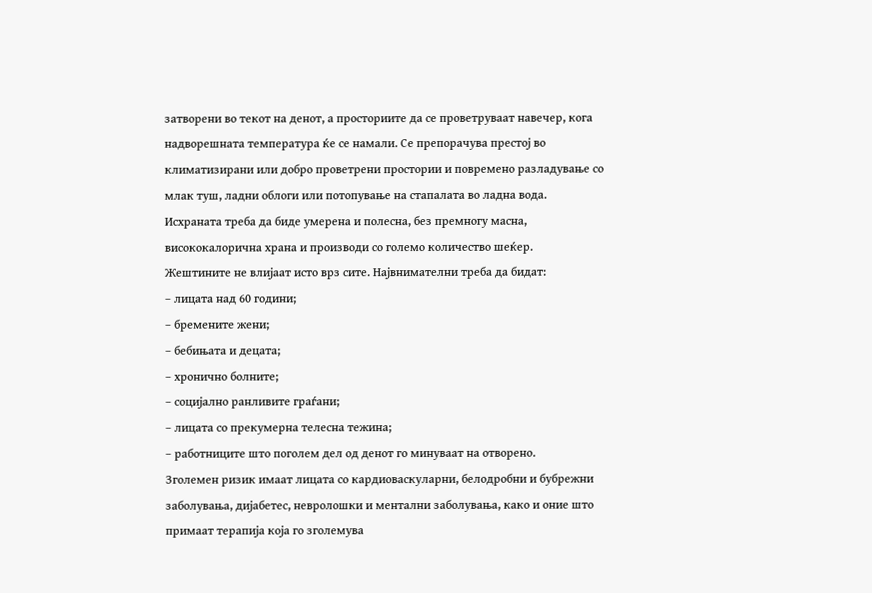затворени во текот на денот, а просториите да се проветруваат навечер, кога надворешната температура ќе се намали. Се препорачува престој во климатизирани или добро проветрени простории и повремено разладување со млак туш, ладни облоги или потопување на стапалата во ладна вода.
Исхраната треба да биде умерена и полесна, без премногу масна, висококалорична храна и производи со големо количество шеќер.
Жештините не влијаат исто врз сите. Највнимателни треба да бидат:
– лицата над 60 години;
– бремените жени;
– бебињата и децата;
– хронично болните;
– социјално ранливите граѓани;
– лицата со прекумерна телесна тежина;
– работниците што поголем дел од денот го минуваат на отворено.
Зголемен ризик имаат лицата со кардиоваскуларни, белодробни и бубрежни заболувања, дијабетес, невролошки и ментални заболувања, како и оние што примаат терапија која го зголемува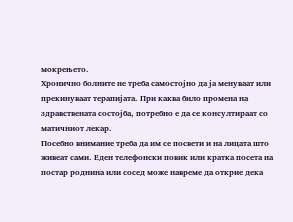мокрењето.
Хронично болните не треба самостојно да ја менуваат или прекинуваат терапијата. При каква било промена на здравствената состојба, потребно е да се консултираат со матичниот лекар.
Посебно внимание треба да им се посвети и на лицата што живеат сами. Еден телефонски повик или кратка посета на постар роднина или сосед може навреме да открие дека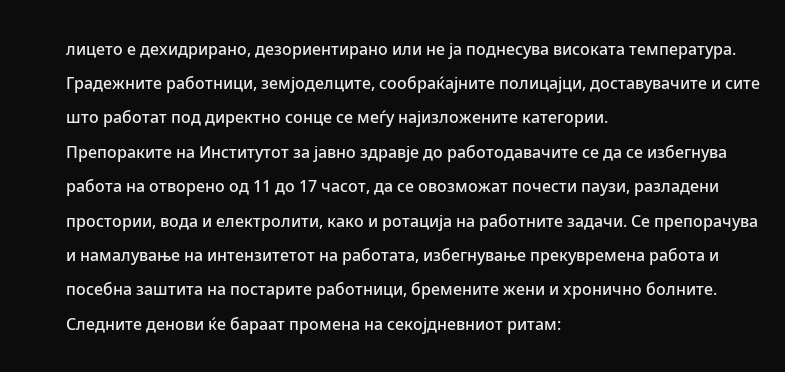лицето е дехидрирано, дезориентирано или не ја поднесува високата температура.
Градежните работници, земјоделците, сообраќајните полицајци, доставувачите и сите што работат под директно сонце се меѓу најизложените категории.
Препораките на Институтот за јавно здравје до работодавачите се да се избегнува работа на отворено од 11 до 17 часот, да се овозможат почести паузи, разладени простории, вода и електролити, како и ротација на работните задачи. Се препорачува и намалување на интензитетот на работата, избегнување прекувремена работа и посебна заштита на постарите работници, бремените жени и хронично болните.
Следните денови ќе бараат промена на секојдневниот ритам: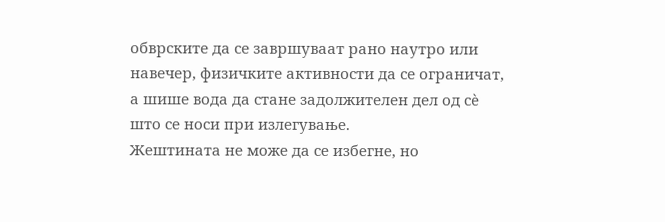обврските да се завршуваат рано наутро или навечер, физичките активности да се ограничат, а шише вода да стане задолжителен дел од сè што се носи при излегување.
Жештината не може да се избегне, но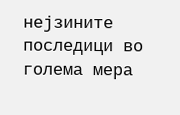нејзините последици во голема мера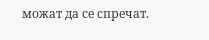можат да се спречат.